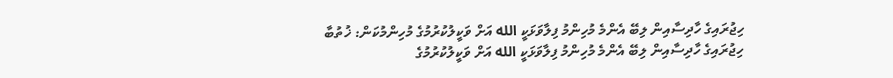ހިޖުރައިގެ ހާދިސާއިން ލިބޭ އެންމެ މުހިންމު ފިލާވަޅަކީ الله އަށް ވަކީލުކުރުމުގެ މުހިންމުކަން: ޚުތުބާ
ހިޖުރައިގެ ހާދިސާއިން ލިބޭ އެންމެ މުހިންމު ފިލާވަޅަކީ الله އަށް ވަކީލުކުރުމުގެ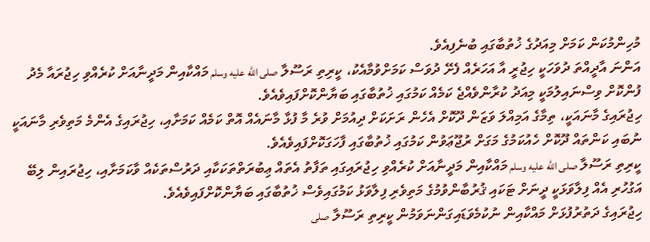މުހިންމުކަން ކަމަށް މިއަދުގެ ޚުތުބާގައި ބުނެފިއެވެ.
އަންނަ އާދީއްތަ ދުވަހަކީ ހިޖުރީ އާ އަހަރެއް ފެށޭ ދުވަސް ކަމަށްވުމާއެކު، ކީރިތި ރަސޫލާ صلى الله عليه وسلم މައްކާއިން މަދީނާއަށް ކުރެއްވި ހިޖުރައާ މެދު ފުންކޮށް ވިސްނައިލުމަކީ މިއަދު ކުރާންވެއްޖެ ކަމެއް ކަމުގައި ޚުތުބާގައި ބަޔާންކޮށްފައިވެއެވެ.
ހިޖުރައިގެ މާނައަކީ، ތިމާގެ އަމިއްލަ ވަޒަން ދޫކޮށް އެހެން ރަށަކަށް ދިއުމަށް ވުރެ މާ ފުޅާ މާނައެއް އޮތް ކަމެއް ކަމަށާއި، ހިޖުރައިގެ އެންމެ މަތިވެރި މާނައަކީ ނުބައި ކަންތައް ދޫކޮށް ހެއުކަމުގެ މަގަށް ރުޖޫޢަވުން ކަމުގައި ޚުތުބާގައި ފާހަގަކޮށްފައިވެއެވެ.
ކީރިތި ރަސޫލާ صلى الله عليه وسلم މައްކާއިން މަދީނާއަށް ކުރެއްވި ހިޖުރައިގައި ތަފާތު އެތައް ޢިބުރަތްތަކަކާއި ދަރުސްތަކެއް ވާކަމަށާއި، ހިޖުރައިން ލިބޭ އަގުހުރި އެއް ފިލާވަޅަކީ ދީނަށް ޓަކައި ޤުރުބާންވުމުގެ މަތިވެރި ފިލާވަޅު ކަމުގައިވެސް ޚުތުބާގައި ބަޔާންކޮށްފައިވެއެވެ.
ހިޖުރައިގެ ދަތުރުފުޅަށް މައްކާއިން ނުކުމެވަޑައިގަންނަވަމުން ކީރިތި ރަސޫލާ صلى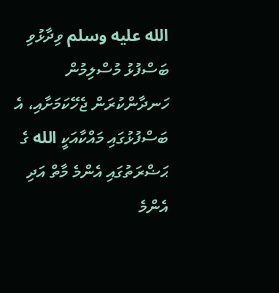الله عليه وسلم ވިދާޅުވި ބަސްފުޅު މުސްލިމުން ހަނދާންކުރަން ޖެހޭކަމަށާއި، އެ ބަސްފުޅުގައި މައްކާއަކީ الله ގެ ޙަޟްރަތުގައި އެންމެ މާތް އަދި އެންމެ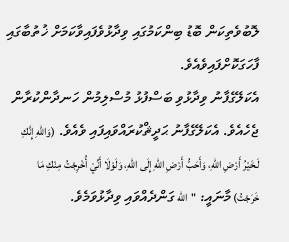ލޮބުވެތިކަން ބޮޑު ބިންކަމުގައި ވިދާޅުވެފައިވާކަމަށް ޚުތުބާގައި ފާހަގަކޮށްފައިވެއެވެ.
އެކަލޭގެފާނު ވިދާޅުވި ބަސްފުޅު މުސްލިމުން ހަނދާންކުރާން ޖެހެއެވެ. އެކަލޭގެފާނު ޙަދީޘްކުރައްވައިފައި ވެއެވެ. (وَاللهِ إِنَّكِ لَـخَيْرُ أَرْضِ اللهِ، وَأَحَبُّ أَرْضِ اللهِ إِلَى اللهِ، وَلَوْلَا أَنِّيْ أُخْرِجْتُ مِنْكِ مَا خَرَجْتُ) މާނައީ: "الله ގަންދެއްވައި ވިދާޅުވަމެވެ.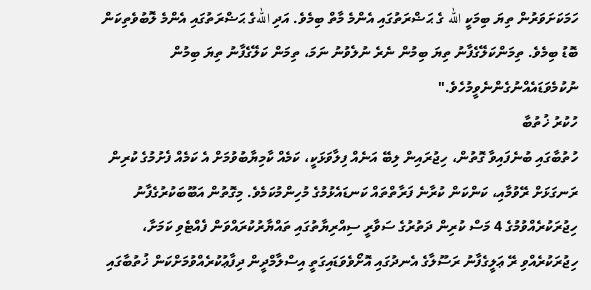ހަމަކަށަވަރުން ތިޔަ ބިމަކީ الله ގެ ޙަޟްރަތުގައި އެންމެ މާތް ބިމެވެ. އަދި اللهގެ ޙަޟްރަތުގައި އެންމެ ލޮބުވެތިކަން ބޮޑު ބިމެވެ. ތިމަންކަލޭގެފާނު ތިޔަ ބިމުން ނެރެ ނުލެވުނު ނަމަ، ތިމަން ކަލޭގެފާނު ތިޔަ ބިމުން ނުކުމެވަޑައެއްނުގެންނެވީމުހެވެ."
ހުކުރު ޚުތުބާ
ހުތުބާގައި ބުނެފައިވާ ގޮތުން، ހިޖުރައިން ލިބޭ އަނެއް ފިލާވަޅަކީ، ކަމެއް ކާމިޔާބުވުމަށް އެ ކަމެއް ފެށުމުގެ ކުރިން ރަނގަޅަށް ރޭވުމާއި، ކަންކަން ކުރާނެ ފަރާތްތައް ކަނޑައެޅުމުގެ މުހިންމުކަމެވެ. މިގޮތުން އަބޫބަކުރުގެފާނު ހިޖުރަކުރެއްވުމުގެ 4 މަސް ކުރިން ދަތުރުގެ ސަވާރީ ސިއްރިޔާތުގައި ތައްޔާރުކުރައްވަން ފެއްޓެވި ކަމަށާ، ހިޖުރަކުރެއްވި ރޭ ޢަލީގެފާނު ރަސޫލާގެ އެނދުގައި އޮށޯވެވަޑައިގަތީ އިސްލާމްދީން ދިފާޢުކުރެއްވުމަށްކަން ޚުތުބާގައި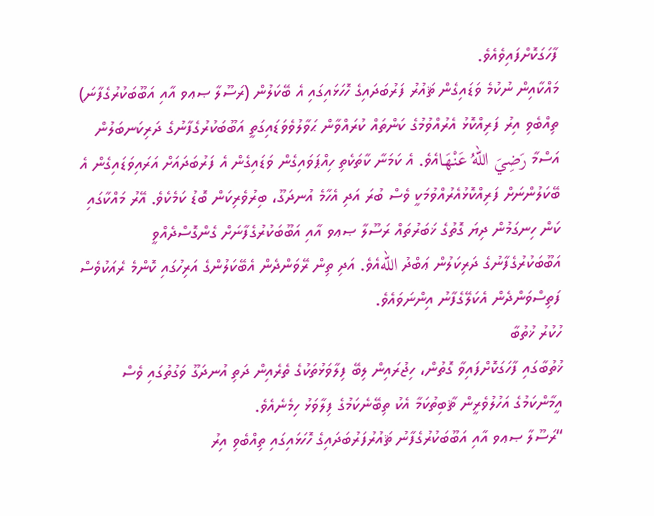ފާހަގަކޮށްފައިވެއެވެ.
މައްކާއިން ނުކުމެ ވަޑައިގެން ޘައުރު ފަރުބަދައިގެ ހޮހަޅައިގައި އެ ބޭކަލުން (ރަސޫލާ ޞޢވ އާއި އަބޫބަކުރުގެފާނަ) ތިއްބެވި އިރު ފަރިއްކޮޅު އެރުއްވުމުގެ ކަންތައް ކުރައްވާން ޙަވާލުވެވަޑައިގަތީ އަބޫބަކުރުގެފާނުގެ ދަރިކަނބަލުން އަސްމާ رَضِيَ اللهُ عَنْهَاއެވެ. އެ ކަމަނާ ކާތަކެތި ހިއްޕަވައިގެން ވަޑައިގެން އެ ފަރުބަދައަށް އަރައިވަޑައިގެން އެ ބޭކަލުންނަށް ފަރިއްކޮޅުއެރުއްވުމަކީ ވެސް ބުރަ އަދި އެހާމެ އުނދަގޫ، ބިރުވެރިކަން ބޮޑު ކަމެކެވެ. އޭރު މައްކާގައި ކަން ހިނގަމުން ދިޔަ ގޮތުގެ ޚަބަރުތައް ރަސޫލާ ޞޢވ އާއި އަބޫބަކުރުގެފާނަށް ގެންގޮސްދެއްވީ އަބޫބަކުރުގެފާނުގެ ދަރިކަލުން ޢަބްދު اللهއެވެ. އަދި ތިން ރޭވަންދެން އެބޭކަލުންގެ އަރިހުގައި ކޮންމެ ރެއަކުވެސް ފަތިސްވަންދެން އެކަލޭގެފާނު އިންނަވައެވެ.
ހުކުރު ޚުތުބާ
ޚުތުބާގައި ފާހަގަކޮށްފައިވާ ގޮތުން، ހިޖުރައިން ލިބޭ ފިލާވަޅުތަކުގެ ތެރެއިން ދަތި އުނދަގޫ ވަގުތުގައި ވެސް އީމާންކަމުގެ އަހުލުވެރީން ޘާބިތުކަމާ އެކު ތިބޭނެކަމުގެ ފިލާވަޅު ހިމެނެއެވެ.
“ރަސޫލާ ޞޢވ އާއި އަބޫބަކުރުގެފާނު ޘައުރުފަރުބަދައިގެ ހޮހަޅައިގައި ތިއްބެވި އިރު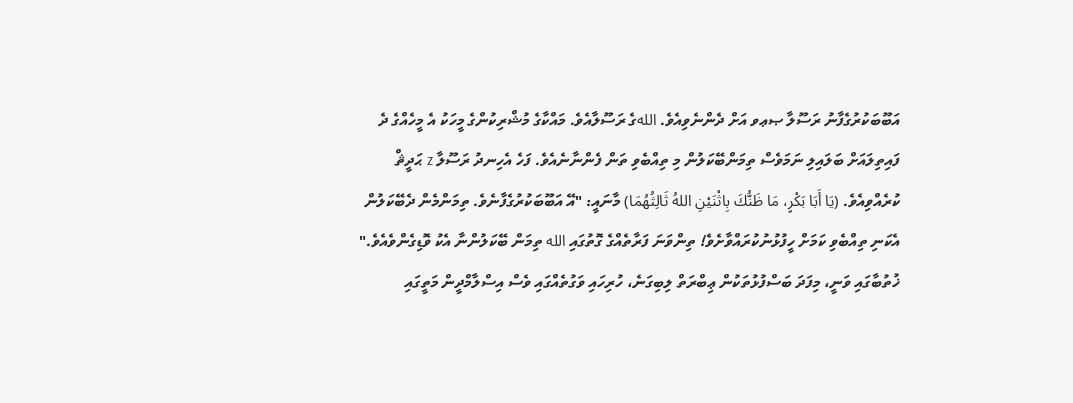އަބޫބަކުރުގެފާނު ރަސޫލާ ޞޢވ އަށް ދެންނެވިއެވެ. اللهގެ ރަސޫލާއެވެ. މައްކާގެ މުޝްރިކުންގެ މީހަކު އެ މީހެއްގެ ދެ ފައިތިލައަށް ބަލައިލި ނަމަވެސް ތިމަންބޭކަލުން މި ތިއްބެވި ތަން ފެންނާނެއެވެ. ފަހެ އެހިނދު ރަސޫލާ z ޙަދީޘް ކުރެއްވިއެވެ. (يَا أَبَا بَكْرٍ، مَا ظَنُّكَ بِاثْنَيْنِ اللهُ ثَالِثُهُمَا) މާނައީ: "އޭ އަބޫބަކުރުގެފާނެވެ. ތިމަންމެން ދެބޭކަލުން އެކަނި ތިއްބެވި ކަމަށް ހީފުޅުނުކުރައްވާށެވެ! ތިންވަނަ ފަރާތެއްގެ ގޮތުގައި الله ތިމަން ބޭކަލުންނާ އެކު ވޮޑިގެންވެއެވެ."
ޚުތުބާގައި ވަނީ، މިފަދަ ބަސްފުޅުތަކުން ޢިބްރަތް ލިބިގަނެ، ހުރިހައި ވަގުތެއްގައި ވެސް އިސްލާމްދީން މަތީގައި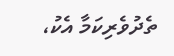ތެދުވެރިކަމާ އެކު،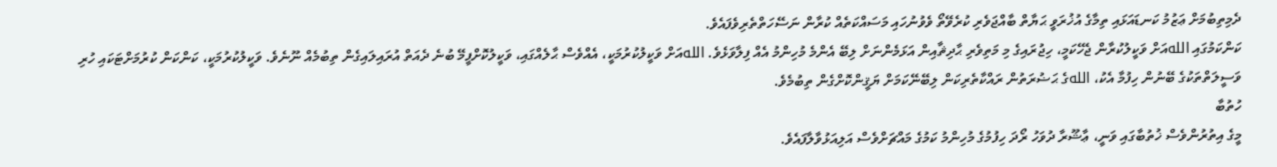ދެމިތިބުމަށް ޢަޒުމު ކަނޑައަޅައި ތިމާގެ އުޚުރަވީ ޙަޔާތް ބާއްޖަވެރި ކުރެވޭތޯ ވެވުނުހައި މަސައްކަތެއް ކުރާން ނަސޭހަތްތެރިވެފައެވެ.
ކަންކަމުގައި اللهއަށް ވަކީލުކުރާން ޖެހޭކަމީ، ހިޖުރައިގެ މި މަތިވެރި ޙާދިޘާއިން އަޅަމެންނަށް ލިބޭ އެންމެ މުހިންމު އެއް ފިލާވަޅެވެ. اللهއަށް ވަކީލުކުރުމަކީ، އެއްވެސް ޙާލެއްގައި، ވަކީލުކޮށްފީމޭ ބުނެ ދެއަތް އުރައިލައިގެން ތިބުމެއް ނޫނެވެ. ވަކީލުކުރުމަކީ، ކަންކަން ކުރުމަށްޓަކައި ހުރި ވަސީލަތްތަކުގެ ބޭނުން ހިފުމާ އެކު، اللهގެ ޙަޟުރަތުން ރައްކާތެރިކަން ލިބޭނޭކަމަށް ޔަޤީންކޮށްގެން ތިބުމެވެ.
ހުތުބާ
މީގެ އިތުރުންވެސް ޚުތުބާގައި ވަނީ، ޢާޝޫރާ ދުވަހު ރޯދަ ހިފުމުގެ މުހިންމު ކަމުގެ މައްޗަށްވެސް އަލިއަޅުވާލާފައެވެ.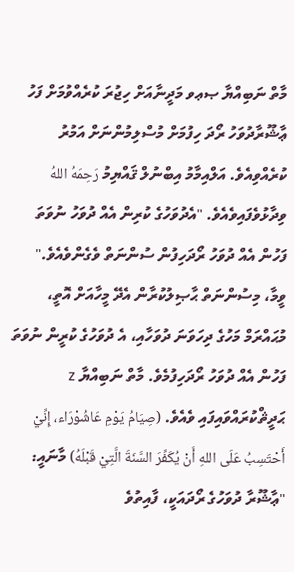މާތް ނަބިއްޔާ ޞޢވ މަދީނާއަށް ހިޖުރަ ކުރެއްވުމަށް ފަހު ޢާޝޫރާދުވަހު ރޯދަ ހިފުމަށް މުސްލިމުންނަށް އަމުރު ކުރެއްވިއެވެ. އަލްއިމާމު އިބްނުލް ޤައްޔިމު رَحِمَهُ اللهُ ވިދާޅުވެފައިވެއެވެ. "އެދުވަހުގެ ކުރިން އެއް ދުވަހު ނުވަތަ ފަހުން އެއް ދުވަހު ރޯދަހިފުން ސުންނަތް ވެގެންވެއެވެ." ވީމާ، މިސުންނަތް ޙާޞިލުކުރާން އެދޭ މީހާއަށް އޮތީ، މުޙައްރަމް މަހުގެ ދިހަވަނަ ދުވަހާއި، އެ ދުވަހުގެ ކުރީން ނުވަތަ ފަހުން އެއް ދުވަހު ރޯދަހިފުމެވެ. މާތް ނަބިއްޔާ z ޙަދީޘްކުރައްވައިފައި ވެއެވެ. (صِيَامُ يَوْمِ عَاشُوْرَاء، إِنِّيْ أَحْتَسِبُ عَلَى اللهِ أَنْ يُكَفِّرَ السَّنَةَ الَّتِيْ قَبْلَهُ) މާނައީ: "ޢާޝޫރާ ދުވަހުގެ ރޯދައަކީ، ފާއިތުވެ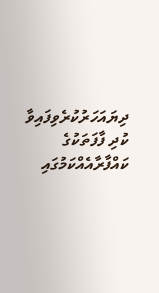ދިޔައަހަރުކުރެވިފައިވާ ކުދި ފާފަތަކުގެ ކައްފާރާއެއްކަމުގައި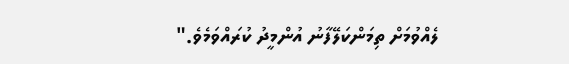ލެއްވުމަށް ތިމަންކަލޭފާނު އުންމީދު ކުރައްވަމެވެ."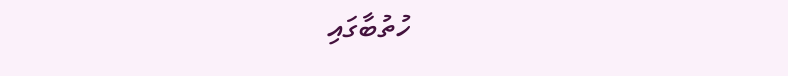ހުތުބާގައި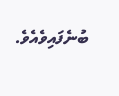ބުނެފައިވެއެވެ.